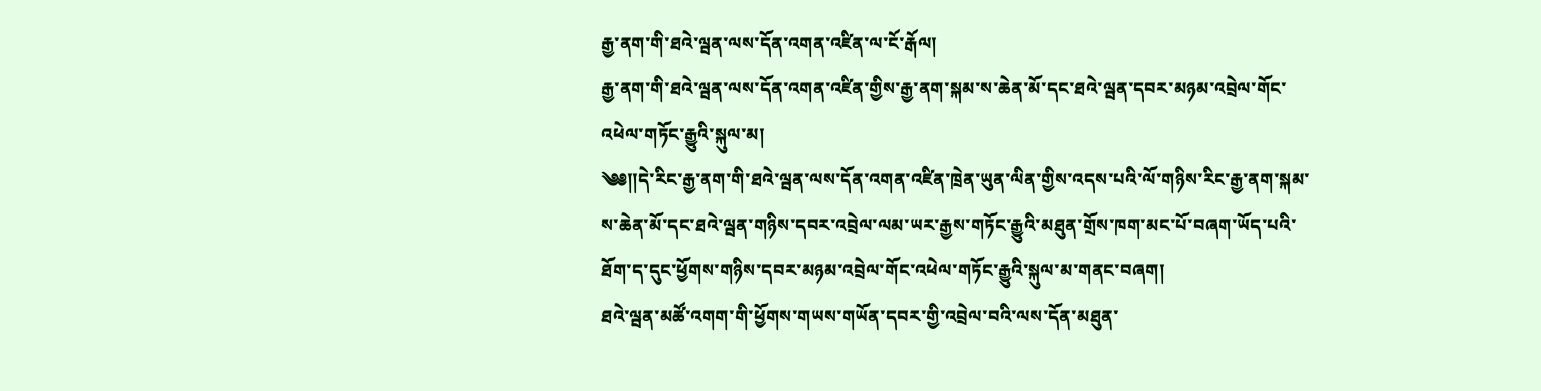རྒྱ་ནག་གི་ཐའེ་ལྦན་ལས་དོན་འགན་འཛིན་ལ་ངོ་རྒོལ།
རྒྱ་ནག་གི་ཐའེ་ལྦན་ལས་དོན་འགན་འཛིན་གྱིས་རྒྱ་ནག་སྐམ་ས་ཆེན་མོ་དང་ཐའེ་ལྦན་དབར་མཉམ་འབྲེལ་གོང་འཕེལ་གཏོང་རྒྱུའི་སྐུལ་མ།
༄༅༎དེ་རིང་རྒྱ་ནག་གི་ཐའེ་ལྦན་ལས་དོན་འགན་འཛིན་ཁྲེན་ཡུན་ལིན་གྱིས་འདས་པའི་ལོ་གཉིས་རིང་རྒྱ་ནག་སྐམ་ས་ཆེན་མོ་དང་ཐའེ་ལྦན་གཉིས་དབར་འབྲེལ་ལམ་ཡར་རྒྱས་གཏོང་རྒྱུའི་མཐུན་གྲོས་ཁག་མང་པོ་བཞག་ཡོད་པའི་ཐོག་ད་དུང་ཕྱོགས་གཉིས་དབར་མཉམ་འབྲེལ་གོང་འཕེལ་གཏོང་རྒྱུའི་སྐུལ་མ་གནང་བཞག།
ཐའེ་ལྦན་མཚོ་འགག་གི་ཕྱོགས་གཡས་གཡོན་དབར་གྱི་འབྲེལ་བའི་ལས་དོན་མཐུན་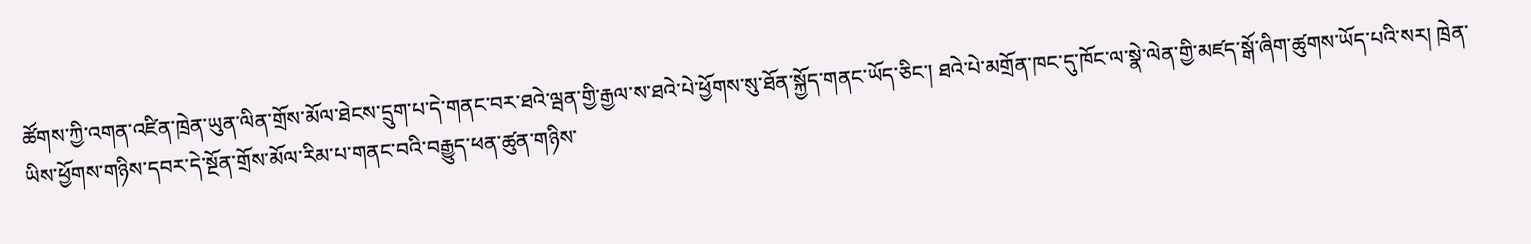ཚོགས་ཀྱི་འགན་འཛིན་ཁྲེན་ཡུན་ལིན་གྲོས་མོལ་ཐེངས་དྲུག་པ་དེ་གནང་བར་ཐའེ་ལྦན་གྱི་རྒྱལ་ས་ཐའེ་པེ་ཕྱོགས་སུ་ཐོན་སྐྱོད་གནང་ཡོད་ཅིང་། ཐའེ་པེ་མགྲོན་ཁང་དུ་ཁོང་ལ་སྣེ་ལེན་གྱི་མཛད་སྒོ་ཞིག་ཚུགས་ཡོད་པའི་སར། ཁྲེན་ཡིས་ཕྱོགས་གཉིས་དབར་དེ་སྔོན་གྲོས་མོལ་རིམ་པ་གནང་བའི་བརྒྱུད་ཕན་ཚུན་གཉིས་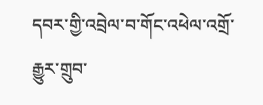དབར་གྱི་འབྲེལ་བ་གོང་འཕེལ་འགྲོ་རྒྱུར་གྲུབ་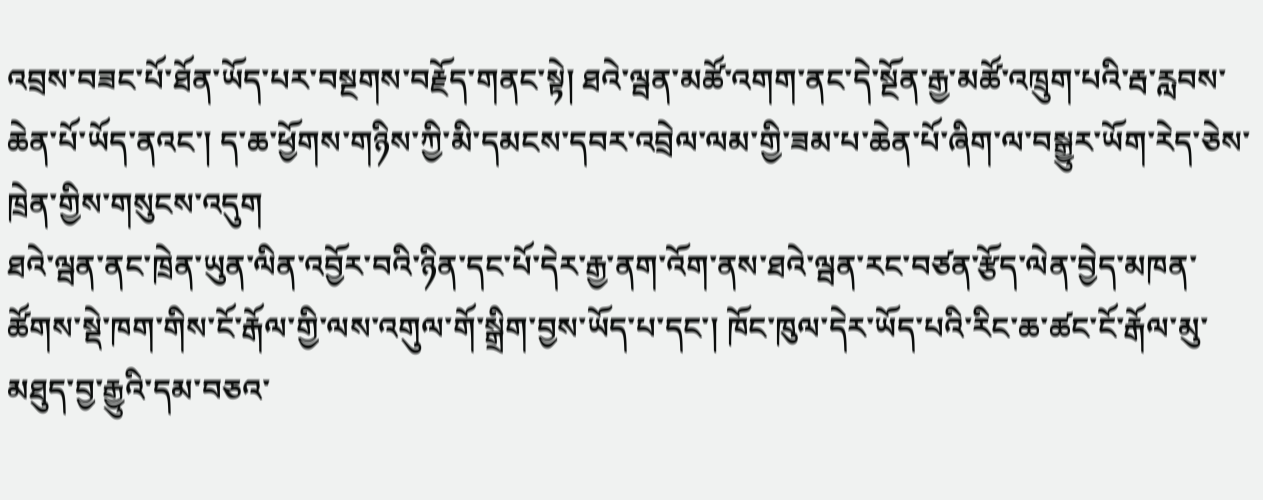འབྲས་བཟང་པོ་ཐོན་ཡོད་པར་བསྔགས་བརྗོད་གནང་སྟེ། ཐའེ་ལྦན་མཚོ་འགག་ནང་དེ་སྔོན་རྒྱ་མཚོ་འཁྲུག་པའི་རྦ་རླབས་ཆེན་པོ་ཡོད་ནའང་། ད་ཆ་ཕྱོགས་གཉིས་ཀྱི་མི་དམངས་དབར་འབྲེལ་ལམ་གྱི་ཟམ་པ་ཆེན་པོ་ཞིག་ལ་བསྒྱུར་ཡོག་རེད་ཅེས་ཁྲེན་གྱིས་གསུངས་འདུག
ཐའེ་ལྦན་ནང་ཁྲེན་ཡུན་ལིན་འབྱོར་བའི་ཉིན་དང་པོ་དེར་རྒྱ་ནག་འོག་ནས་ཐའེ་ལྦན་རང་བཙན་རྩོད་ལེན་བྱེད་མཁན་ཚོགས་སྡེ་ཁག་གིས་ངོ་རྒོལ་གྱི་ལས་འགུལ་གོ་སྒྲིག་བྱས་ཡོད་པ་དང་། ཁོང་ཁུལ་དེར་ཡོད་པའི་རིང་ཆ་ཚང་ངོ་རྒོལ་མུ་མཐུད་བྱ་རྒྱུའི་དམ་བཅའ་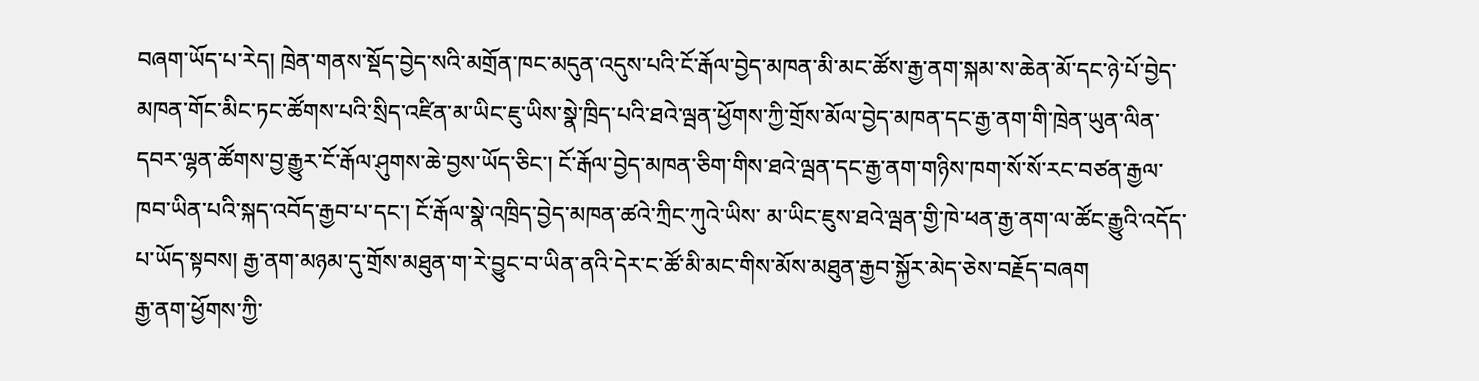བཞག་ཡོད་པ་རེད། ཁྲེན་གནས་སྡོད་བྱེད་སའི་མགྲོན་ཁང་མདུན་འདུས་པའི་ངོ་རྒོལ་བྱེད་མཁན་མི་མང་ཚོས་རྒྱ་ནག་སྐམ་ས་ཆེན་མོ་དང་ཉེ་པོ་བྱེད་མཁན་གོང་མིང་ཏང་ཚོགས་པའི་སྲིད་འཛིན་མ་ཡིང་ཇུ་ཡིས་སྣེ་ཁྲིད་པའི་ཐའེ་ལྦན་ཕྱོགས་ཀྱི་གྲོས་མོལ་བྱེད་མཁན་དང་རྒྱ་ནག་གི་ཁྲེན་ཡུན་ལིན་དབར་ལྷན་ཚོགས་བྱ་རྒྱུར་ངོ་རྒོལ་ཤུགས་ཆེ་བྱས་ཡོད་ཅིང་། ངོ་རྒོལ་བྱེད་མཁན་ཅིག་གིས་ཐའེ་ལྦན་དང་རྒྱ་ནག་གཉིས་ཁག་སོ་སོ་རང་བཙན་རྒྱལ་ཁབ་ཡིན་པའི་སྐད་འབོད་རྒྱབ་པ་དང་། ངོ་རྒོལ་སྣེ་འཁྲིད་བྱེད་མཁན་ཚའེ་ཀྲིང་ཀུའེ་ཡིས་ མ་ཡིང་ཇུས་ཐའེ་ལྦན་གྱི་ཁེ་ཕན་རྒྱ་ནག་ལ་ཚོང་རྒྱུའི་འདོད་པ་ཡོད་སྟབས། རྒྱ་ནག་མཉམ་དུ་གྲོས་མཐུན་ག་རེ་བྱུང་བ་ཡིན་ནའི་དེར་ང་ཚོ་མི་མང་གིས་མོས་མཐུན་རྒྱབ་སྐྱོར་མེད་ཅེས་བརྗོད་བཞག
རྒྱ་ནག་ཕྱོགས་ཀྱི་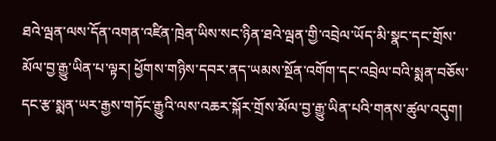ཐའེ་ལྦན་ལས་དོན་འགན་འཛིན་ཁྲེན་ཡིས་སང་ཉིན་ཐའེ་ལྦན་གྱི་འབྲེལ་ཡོད་མི་སྣང་དང་གྲོས་མོལ་བྱ་རྒྱུ་ཡིན་པ་ལྟར། ཕྱོགས་གཉིས་དབར་ནད་ཡམས་སྔོན་འགོག་དང་འབྲེལ་བའི་སྨན་བཅོས་དང་རྩ་སྨན་ཡར་རྒྱས་གཏོང་རྒྱུའི་ལས་འཆར་སྐོར་གྲོས་མོལ་བྱ་རྒྱུ་ཡིན་པའི་གནས་ཚུལ་འདུག།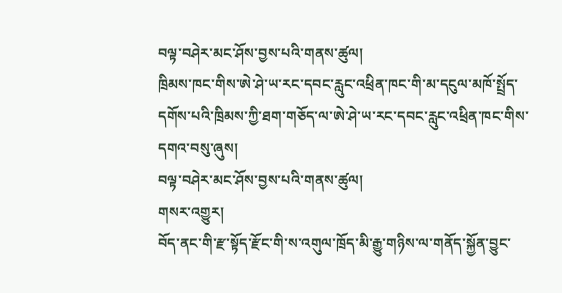བལྟ་བཤེར་མང་ཤོས་བྱས་པའི་གནས་ཚུལ།
ཁྲིམས་ཁང་གིས་ཨེ་ཤེ་ཡ་རང་དབང་རླུང་འཕྲིན་ཁང་གི་མ་དངུལ་མཁོ་སྤྲོད་དགོས་པའི་ཁྲིམས་ཀྱི་ཐག་གཅོད་ལ་ཨེ་ཤེ་ཡ་རང་དབང་རླུང་འཕྲིན་ཁང་གིས་དགའ་བསུ་ཞུས།
བལྟ་བཤེར་མང་ཤོས་བྱས་པའི་གནས་ཚུལ།
གསར་འགྱུར།
བོད་ནང་གི་རྫ་སྟོད་རྫོང་གི་ས་འགུལ་ཁྲོད་མི་རྒྱུ་གཉིས་ལ་གནོད་སྐྱོན་བྱུང་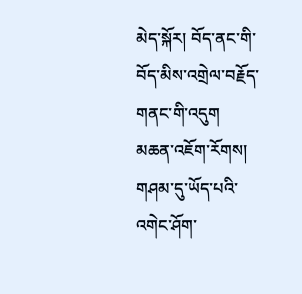མེད་སྐོར། བོད་ནང་གི་བོད་མིས་འགྲེལ་བརྗོད་གནང་གི་འདུག
མཆན་འཇོག་རོགས།
གཤམ་དུ་ཡོད་པའི་འགེང་ཤོག་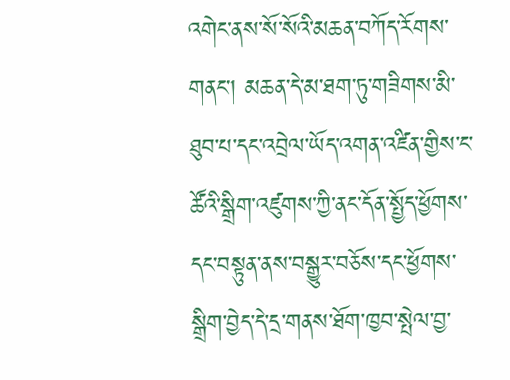འགེང་ནས་སོ་སོའི་མཆན་བཀོད་རོགས་གནང་། མཆན་དེ་མ་ཐག་ཏུ་གཟིགས་མི་ཐུབ་པ་དང་འབྲེལ་ཡོད་འགན་འཛིན་གྱིས་ང་ཚོའི་སྒྲིག་འཛུགས་ཀྱི་ནང་དོན་སྤྱོད་ཕྱོགས་དང་བསྟུན་ནས་བསྒྱུར་བཅོས་དང་ཕྱོགས་སྒྲིག་བྱེད་དེ་དྲ་གནས་ཐོག་ཁྱབ་སྤེལ་བྱ་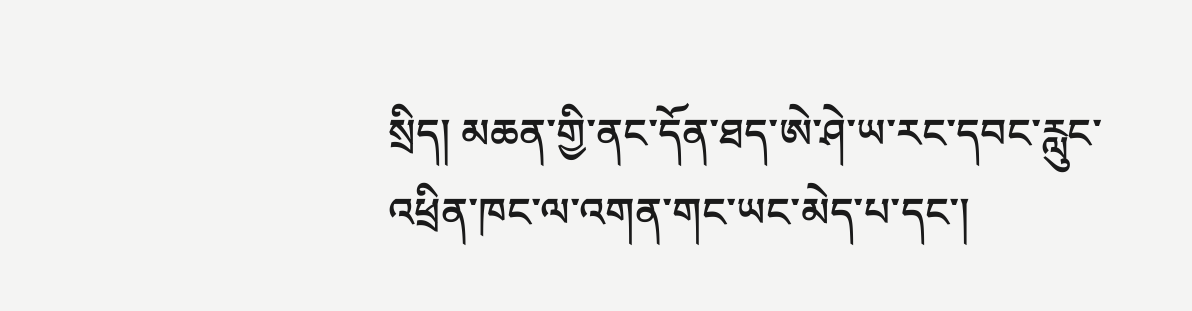སྲིད། མཆན་གྱི་ནང་དོན་ཐད་ཨེ་ཤེ་ཡ་རང་དབང་རླུང་འཕྲིན་ཁང་ལ་འགན་གང་ཡང་མེད་པ་དང་།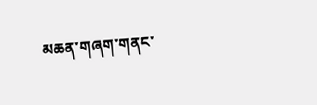མཆན་གཞག་གནང་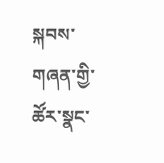སྐབས་གཞན་གྱི་ཚོར་སྣང་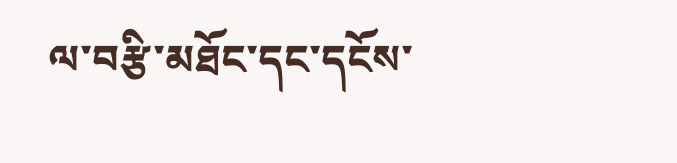ལ་བརྩི་མཐོང་དང་དངོས་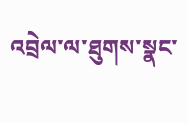འབྲེལ་ལ་ཐུགས་སྣང་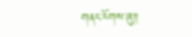གནང་རོགས་ཞུ༎